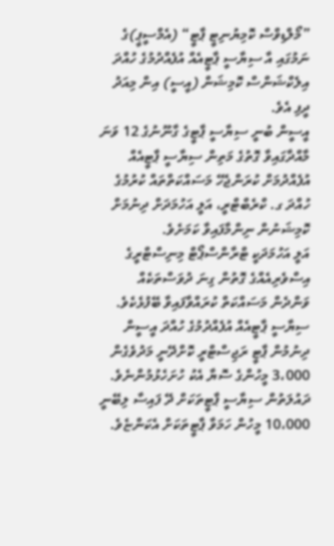”މޯލްޑިވްސް ކޮމިޔުނިޓީ ޕާޓީ“ (އެމްސީޕީ)ގެ ނަމުގައި އާ ސިޔާސީ ޕާޓީއެއް އުފެއްދުމުގެ ހުއްދަ އިލެކްޝަންސް ކޮމިޝަން (އީސީ) އިން މިއަދު ދީފި އެވެ.
އީސީން ބުނީ ސިޔާސީ ޕާޓީގެ ގާނޫނުގެ 12 ވަނަ މާއްދާގައިވާ ގޮތުގެ މަތިން ސިޔާސީ ޕާޓީއެއް އުފެއްދުމަށް ކުރަންޖެހޭ މަސައްކަތްތައް ކުރުމުގެ ހުއްދަ ގ. ކްރެބްޓްރީ، އަލީ އަހުމަދަށް ދިނުމަށް ކޮމިޝަނުން ނިންމާފައިވާ ކަމަށެވެ.
އަލީ އަހުމަދަކީ ޓްރާންސްޕޯޓް މިނިސްޓްރީގެ އިސްވެރިއެއްގެ ގޮތުން ގިނަ ދުވަސްތަކެއް ވަންދެން މަސައްކަތް ކުރައްވާފައިވާ ބޭފުޅެކެވެ.
ސިޔާސީ ޕާޓީއެއް އުފެއްދުމުގެ ހުއްދަ އީސީން ދިނުމުން ޕާޓީ ރަޖިސްޓްރީ ކޮށްދޭނީ މަދުވެގެން 3،000 މީހުންގެ ސޮޔާ އެކު ހުށަހެޅުމުންނެވެ. ދައުލަތުން ސިޔާސީ ޕާޓީތަކަށް ދޭ ފައިސާ ލިބޭނީ 10،000 މީހުން ހަމަވާ ޕާޓީތަކަށް އެކަންޏެވެ.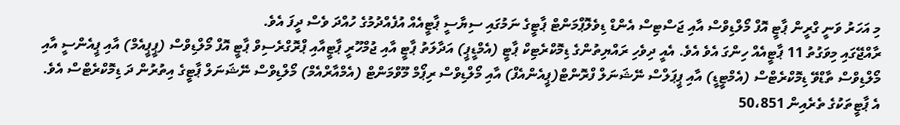މި އަހަރު ވަނީ ގްރީން ޕާޓީ އޮފް މޯލްޑިވްސް އާއި ޖަސްޓިސް އެންޑް ޑިވެލޮޕްމަންޓް ޕާޓީގެ ނަމުގައި ސިޔާސީ ޕާޓީއެއް އުފެއްދުމުގެ ހުއްދަ ވެސް ދީފަ އެވެ.
ރާއްޖޭގައި މިވަގުތު 11 ޕާޓީއެއް ހިންގަ އެވެ އެވެ. އެއީ ދިވެހި ރައްޔިތުންގެ ޑިމޮކްރެޓިކް ޕާޓީ (އެމްޑީޕީ) އަދާލަތު ޕާޓީ އާއި ޖުމްހޫރީ ޕާޓީއާއި ޕްރޮގްރެސިވް ޕާޓީ އޮފް މޯލްޑިވްސް (ޕީޕީއެމް) އާއި ޕީއެންސީ އާއި މޯލްޑިވްސް ތާޑްވޭ ޑިމޮކްރެޓްސް (އެމްޓީޑީ) އާއި ޕީޕަލްސް ނޭޝަނަލް ފްރޮންޓް(ޕީއެންއެފް) އާއި މޯލްޑިވްސް ރިޕޯމް މޫވްމަންޓް (އެމްއާރްއެމް) މޯލްޑިވްސް ނޭޝަނަލް ޕާޓީގެ އިތުރުން ދަ ޑިމޮކްރެޓްސް އެވެ.
އެ ޕާޓީތަކުގެ ތެރެއިން 50،851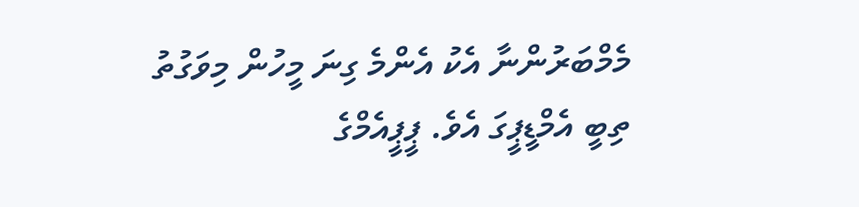މެމްބަރުންނާ އެކު އެންމެ ގިނަ މީހުން މިވަގުތު ތިބީ އެމްޑީޕީގަ އެވެ. ޕީޕީއެމްގެ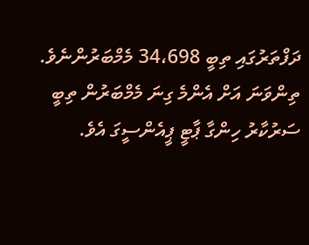ދަފްތަރުގައި ތިބީ 34،698 މެމްބަރުންނެވެ. ތިންވަނަ އަށް އެންމެ ގިނަ މެމްބަރުން ތިބީ ސަރުކާރު ހިންގާ ޕާޓީ ޕީއެންސީގަ އެވެ.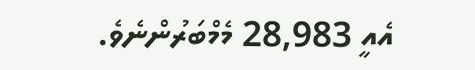އެއީ 28,983 މެމްބަރުންނެވެ.